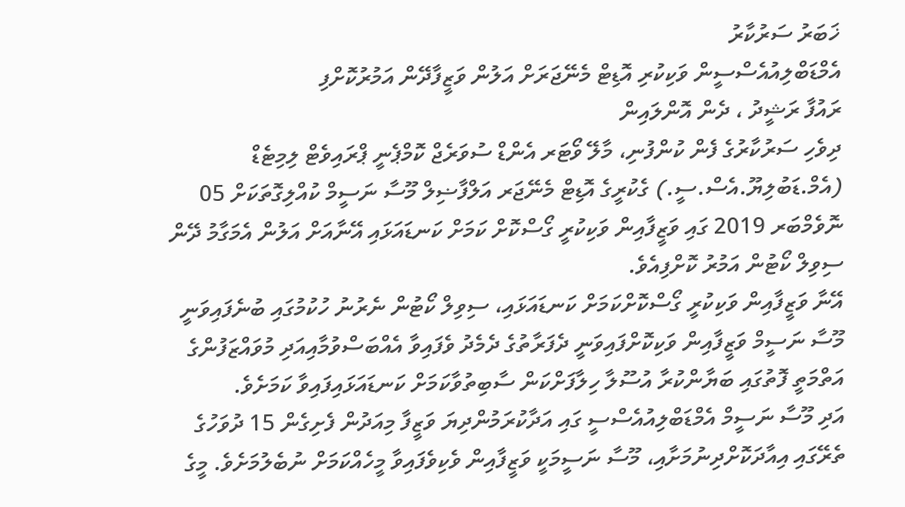ޚަބަރު ސަރުކާރު
އެމްޑަބްލިއުއެސްސީން ވަކިކުރި އޮޑިޓް މެނޭޖަރަށް އަލުން ވަޒީފާދޭން އަމުރުކޮށްފި
ރައުފާ ރަޝީދު ، ދެން އޮންލައިން
ދިވެހި ސަރުކާރުގެ ފެން ކުންފުނި، މާލޭ ވޯޓަރ އެންޑް ސުވަރެޖް ކޮމްޕެނީ ޕްރައިވެޓް ލިމިޓެޑް (އެމް.ޑަބުލިޔޫ.އެސް.ސީ.) ގެކުރީގެ އޮޑިޓް މެނޭޖަރ އަލްފާޟިލް މޫސާ ނަސީމް ކުއްލިގޮތަކަށް 05 ނޮވެމްބަރ 2019 ގައި ވަޒީފާއިން ވަކިކުރީ ގޯސްކޮށް ކަމަށް ކަނޑައަޅައި އޭނާއަށް އަލުން އެމަގާމު ދޭން ސިވިލް ކޯޓުން އަމުރު ކޮށްފިއެވެ.
އޭނާ ވަޒީފާއިން ވަކިކުރީ ގޯސްކޮށްކަމަށް ކަނޑައަޅައި، ސިވިލް ކޯޓުން ނެރުނު ހުކުމުގައި ބުނެފައިވަނީ މޫސާ ނަސީމް ވަޒީފާއިން ވަކިކޮށްފައިވަނީ ދެފަރާތުގެ ދެމެދު ވެފައިވާ އެއްބަސްވުމާއިއަދި މުވައްޒަފުންގެ އަތްމަތީ ފޮތުގައި ބަޔާންކުރާ އުސޫލާ ހިލާފަށްކަން ސާބިތުވާކަމަށް ކަނޑައަޅައިފައިވާ ކަމަށެވެ.
އަދި މޫސާ ނަސީމް އެމްޑަބްލިއުއެސްސީ ގައި އަދާކުރަމުންދިޔަ ވަޒީފާ މިއަދުން ފެށިގެން 15 ދުވަހުގެ ތެރޭގައި އިއާދަކޮށްދިނުމަށާއި، މޫސާ ނަސީމަކީ ވަޒީފާއިން ވެކިވެފައިވާ މީހެއްކަމަށް ނުބެލުމަށެވެ. މީގެ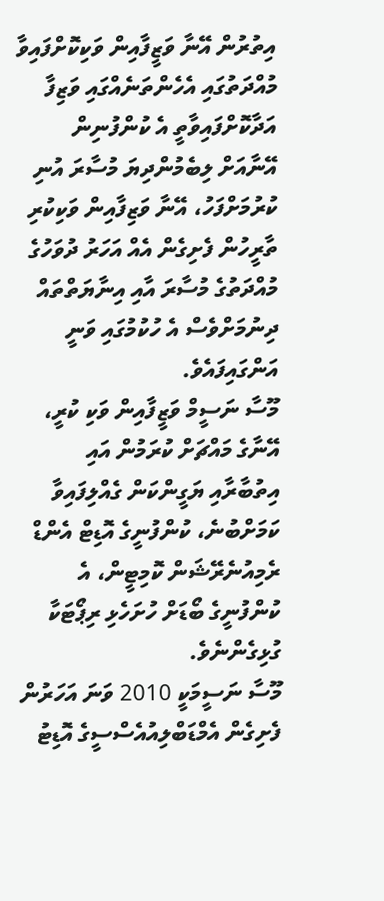އިތުރުން އޭނާ ވަޒީފާއިން ވަކިކޮށްފައިވާ މުއްދަތުގައި އެހެންތަނެއްގައި ވަޒިފާ އަދާކޮށްފައިވާތީ އެ ކުންފުނިން އޭނާއަށް ލިބެމުންދިޔަ މުސާރަ އުނި ކުރުމަށްފަހު، އޭނާ ވަޒިފާއިން ވަކިކުރި ތާރީހުން ފެށިގެން އެއް އަހަރު ދުވަހުގެ މުއްދަތުގެ މުސާރަ އާއި އިނާޔަތްތައް ދިނުމަށްވެސް އެ ހުކުމުގައި ވަނީ އަންގައިފައެވެ.
މޫސާ ނަސީމް ވަޒީފާއިން ވަކި ކުރީ، އޭނާގެ މައްޗަށް ކުރަމުން އައި އިތުބާރާއި ޔަގީންކަން ގެއްލިފައިވާ ކަމަށްބުނެ، ކުންފުނީގެ އޮޑިޓް އެންޑް ރެމިއުނެރޭޝަން ކޮމިޓީން، އެ ކުންފުނީގެ ބޯޑަށް ހުށަހެޅި ރިޕޯޓަކާ ގުޅިގެންނެވެ.
މޫސާ ނަސީމަކީ 2010 ވަނަ އަހަރުން ފެށިގެން އެމްޑަބްލިއުއެސްސީގެ އޮޑިޓު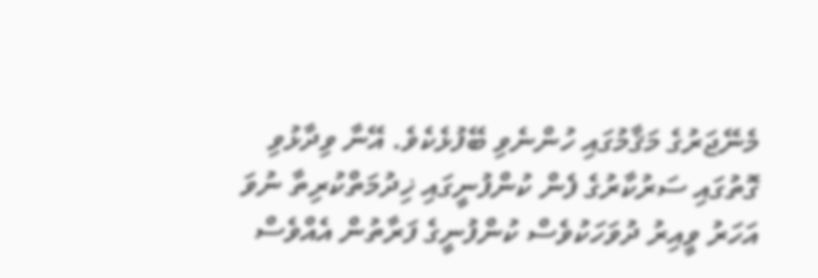މެނޭޖަރުގެ މަޤާމުގައި ހުންނެވި ބޭފުޅެކެވެ. އޭނާ ވިދާޅުވި ގޮތުގައި ސަރުކާރުގެ ފެން ކުންފުނީގައި ޚިދުމަތްކުރިތާ ނުވަ އަހަރު ވީއިރު ދުވަހަކުވެސް ކުންފުނީގެ ފަރާތުން އެއްވެސް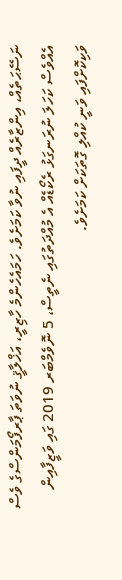ނަސޭޙަތެއް، އިންޒާރެއް ދީފައި ނުވާ ކަމަށެވެ. ހަމައެހެންމެ ހާޒިރީ، އަޚްލާޤީ ނުވަތަ ޕާރފޯމަންސްގެ ވެސް އެއްވެސް ކަހަލަ ނުރަނގަޅު ރެކޯޑެއް އެ މުއްދަތުގައި ނެތީސް، 5 ނޮވެމްބަރ 2019 ގައި ވަޒީފާއިން ވަކިކޮށްފައި ވަނީ ކުއްލި ގޮތަކަށް ކަމަށެވެ.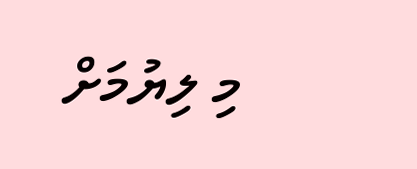މި ލިޔުމަށް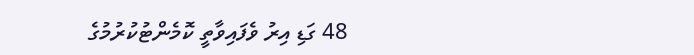48 ގަޑި އިރު ވެފައިވާތީ ކޮމެންޓުކުރުމުގެ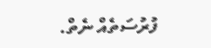ފުރުސަތެއް ނެތް.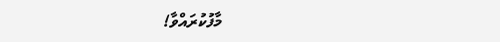މާފުކުރައްވާ!